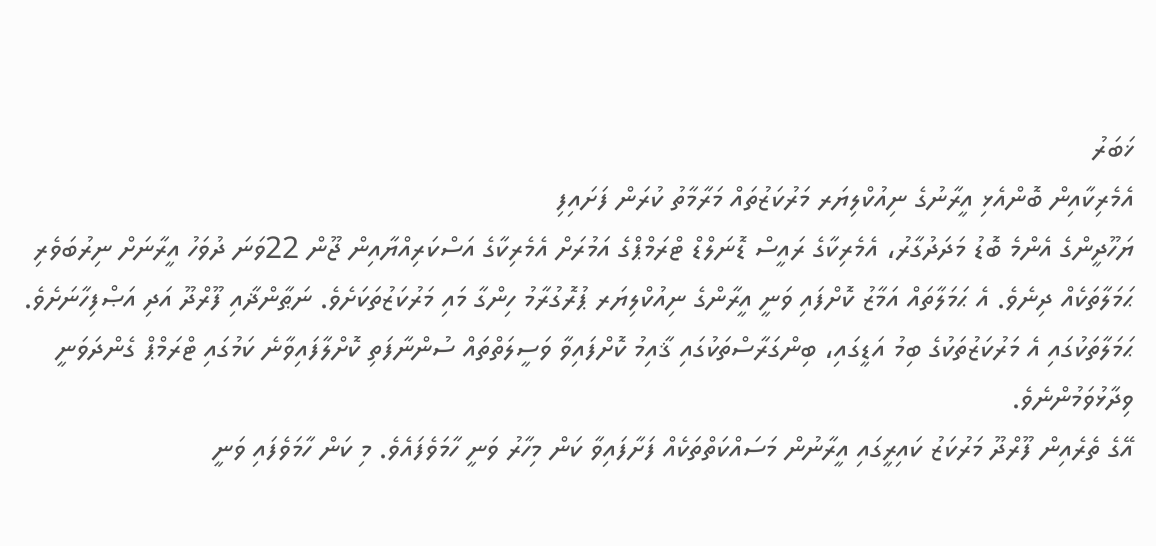ޚަބަރު
އެމެރިކާއިން ބޮންއެޅި އީރާނުގެ ނިއުކްލިޔަރ މަރުކަޒުތައް މަރާމާތު ކުރަން ފަށައިފި
ޔަހޫދީންގެ އެންމެ ބޮޑު މަދަދުގާރު، އެމެރިކާގެ ރައީސް ޑޮނަލްޑް ޓްރަމްޕްގެ އަމުރަށް އެމެރިކާގެ އަސްކަރިއްޔާއިން ޖޫން 22ވަނަ ދުވަހު އީރާނަށް ނިރުބަވެރި ޙަމަލާތަކެއް ދިނެވެ. އެ ޙަމަލާތައް އަމާޒު ކޮށްފައި ވަނީ އީރާންގެ ނިއުކްލިޔަރ ޕުރޮގުރާމު ހިންގާ މައި މަރުކަޒުތަކަށެވެ. ނަޠާންޛާއި ފޫރްދޫ އަދި އަޞްފިހާނަށެވެ. ޙަމަލާތަކުގައި އެ މަރުކަޒުތަކުގެ ބިމު އަޑީގައި، ބިންގަރާސްތަކުގައި ޤާއިމު ކޮށްފައިވާ ވަސީލަތްތައް ސުންނާފަތި ކޮށްލާފައިވާނެ ކަމުގައި ޓްރަމްޕް ގެންދަވަނީ ވިދާޅުވަމުންނެވެ.
އޭގެ ތެރެއިން ފޫރްދޫ މަރުކަޒު ކައިރީގައި އީރާނުން މަސައްކަތްތަކެއް ފަށާފައިވާ ކަން މިހާރު ވަނީ ހާމަވެފައެވެ. މި ކަން ހާމަވެފައި ވަނީ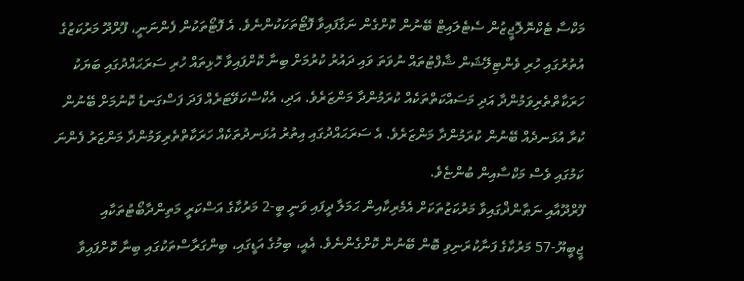މަކްސާ ޓެކްނޮލޮޖީޒުން ސެޓެލައިޓް ބޭނުން ކޮށްގެން ނަގާފައިވާ ފޮޓޯތަކަކުންނެވެ. އެ ފޮޓޯތަކުން ފެންނަނީ، ފޫރްދޫ މަރުކަޒުގެ އުތުރުގައި ހުރި ވެންޓިލޭޝަން ޝާފްޓުތައް ނުވަތަ ވައި ދައުރު ކުރުމަށް ބިނާ ކޮށްފައިވާ ހޮޅިތައް ހުރި ސަރަޙައްދުގައި ބަޔަކު ހަރަކާތްތެރިވަމުންދާ އަދި މަސައްކަތްތަކެއް ކުރަމުންދާ މަންޒަރެވެ. އަދި، އެކްސްކަވޭޓަރެއް ފަދަ ފަސްގަނޑު ކޮނުމަށް ބޭނުން ކުރާ އުޅަނދެއް ބޭނުން ކުރަމުންދާ މަންޒަރެވެ. އެ ސަރަޙައްދުގައި އިތުރު އުޅަނދުތަކެއް ހަރަކާތްތެރިވަމުންދާ މަންޒަރު ފެންނަ ކަމުގައި ވެސް މަކްސާއިން ބުންޏެވެ.
ފޫރްދޫއާއި ނަޠާންޛްގައިވާ މަރުކަޒުތަކަށް އެމެރިކާއިން ޙަމަލާ ދީފައި ވަނީ ބީ-2 މަރުކާގެ އަސްކަރީ މަތިންދާބޯޓުތަކާއި ޖީބީޔޫ-57 މަރުކާގެ ފަނާކުރަނިވި ބޮން ބޭނުން ކޮށްގެންނެވެ. އެއީ، ބިމުގެ އަޑީގައި، ބިންގަރާސްތަކުގައި ބިނާ ކޮށްފައިވާ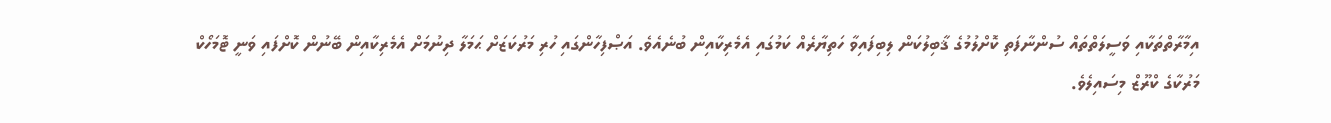އިމާރާތްތަކާއި ވަސީލަތްތައް ސުންނާފަތި ކޮށްލުމުގެ ޤާބިލުކަން ލިބިފައިވާ ހަތިޔާރެއް ކަމުގައި އެމެރިކާއިން ބުނެއެވެ. އަޞްފިހާންގައި ހުރި މަރުކަޒަށް ޙަމަލާ ދިނުމަށް އެމެރިކާއިން ބޭނުން ކޮށްފައި ވަނީ ޓޮމަހޯކް މަރުކާގެ ކްރޫޒް މިސައިލެވެ.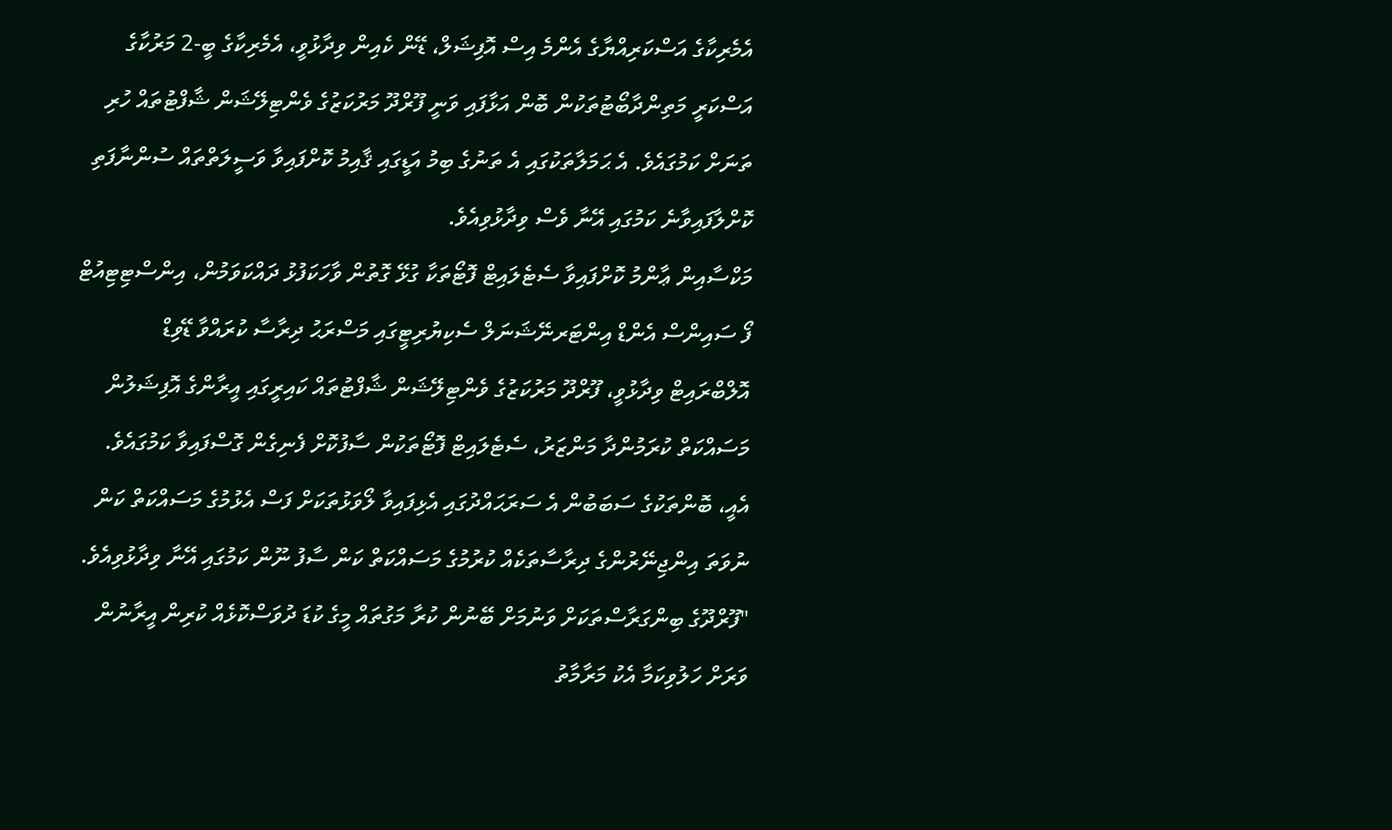އެމެރިކާގެ އަސްކަރިއްޔާގެ އެންމެ އިސް އޮފިޝަލް، ޑޭން ކެއިން ވިދާޅުވީ، އެމެރިކާގެ ބީ-2 މަރުކާގެ އަސްކަރީ މަތިންދާބޯޓުތަކުން ބޮން އަޅާފައި ވަނީ ފޫރްދޫ މަރުކަޒުގެ ވެންޓިލޭޝަން ޝާފްޓުތައް ހުރި ތަނަށް ކަމުގައެވެ. އެ ޙަމަލާތަކުގައި އެ ތަނުގެ ބިމު އަޑީގައި ޤާއިމު ކޮށްފައިވާ ވަސީލަތްތައް ސުންނާފަތި ކޮށްލާފައިވާނެ ކަމުގައި އޭނާ ވެސް ވިދާޅުވިއެވެ.
މަކްސާއިން ޢާންމު ކޮށްފައިވާ ސެޓެލައިޓް ފޮޓޯތަކާ ގުޅޭ ގޮތުން ވާހަކަފުޅު ދައްކަވަމުން، އިންސްޓިޓިއުޓް ފޯ ސައިންސް އެންޑް އިންޓަރނޭޝަނަލް ސެކިޔުރިޓީގައި މަސްރަޙު ދިރާސާ ކުރައްވާ ޑޭވިޑް އޮލްބްރައިޓް ވިދާޅުވީ، ފޫރްދޫ މަރުކަޒުގެ ވެންޓިލޭޝަން ޝާފްޓުތައް ކައިރީގައި އީރާންގެ އޮފިޝަލުން މަސައްކަތް ކުރަމުންދާ މަންޒަރު، ސެޓެލައިޓް ފޮޓޯތަކުން ސާފުކޮށް ފެނިގެން ގޮސްފައިވާ ކަމުގައެވެ. އެއީ، ބޮންތަކުގެ ސަބަބުން އެ ސަރަޙައްދުގައި އެޅިފައިވާ ލޯވަޅުތަކަށް ފަސް އެޅުމުގެ މަސައްކަތް ކަން ނުވަތަ އިންޖިނޭރުންގެ ދިރާސާތަކެއް ކުރުމުގެ މަސައްކަތް ކަން ސާފު ނޫން ކަމުގައި އޭނާ ވިދާޅުވިއެވެ.
"ފޫރްދޫގެ ބިންގަރާސްތަކަށް ވަނުމަށް ބޭނުން ކުރާ މަގުތައް މީގެ ކުޑަ ދުވަސްކޮޅެއް ކުރިން އީރާނުން ވަރަށް ހަލުވިކަމާ އެކު މަރާމާތު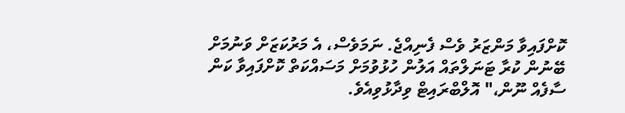ކޮށްފައިވާ މަންޒަރު ވެސް ފެނިއްޖެ. ނަމަވެސް، އެ މަރުކަޒަށް ވަނުމަށް ބޭނުން ކުރާ ޓަނަލްތައް އަލުން ހުޅުވުމަށް މަސައްކަތް ކޮށްފައިވާ ކަން ސާފެއް ނޫން،" އޮލްބްރައިޓް ވިދާޅުވިއެވެ.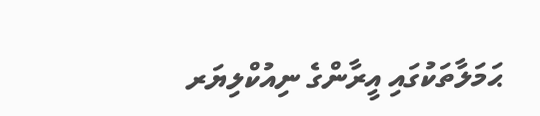ޙަމަލާތަކުގައި އީރާންގެ ނިއުކްލިޔަރ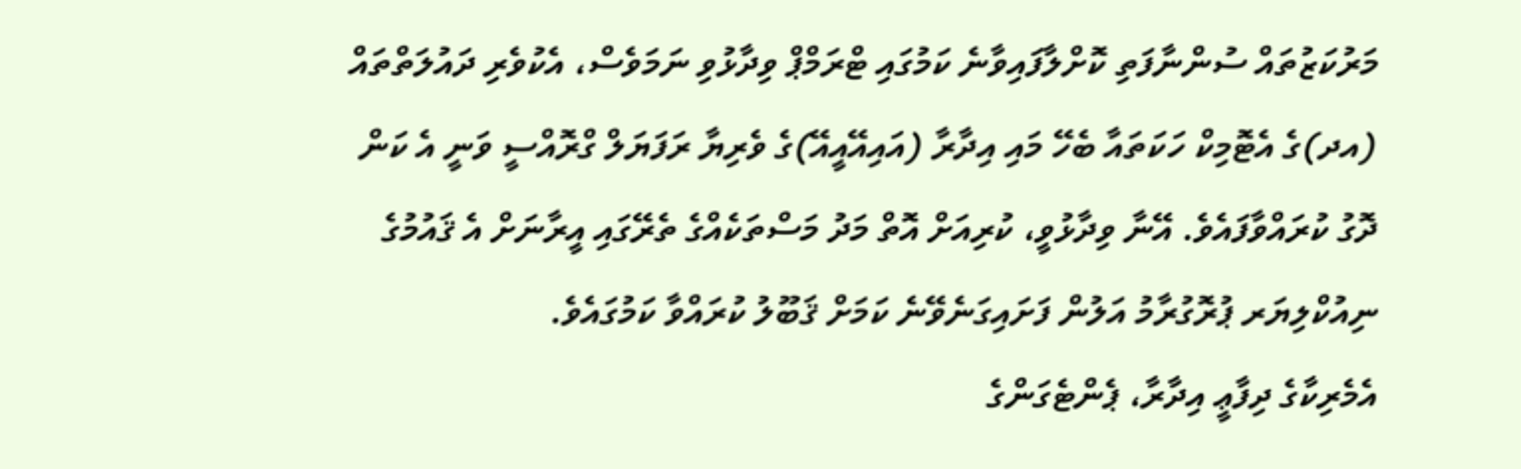މަރުކަޒުތައް ސުންނާފަތި ކޮށްލާފައިވާނެ ކަމުގައި ޓްރަމްޕް ވިދާޅުވި ނަމަވެސް، އެކުވެރި ދައުލަތްތައް (އދ)ގެ އެޓޮމިކް ހަކަތައާ ބެހޭ މައި އިދާރާ (އައިއޭއީއޭ)ގެ ވެރިޔާ ރަފަޔަލް ގްރޮއްސީ ވަނީ އެ ކަން ދޮގު ކުރައްވާފައެވެ. އޭނާ ވިދާޅުވީ، ކުރިއަށް އޮތް މަދު މަސްތަކެއްގެ ތެރޭގައި އީރާނަށް އެ ޤައުމުގެ ނިއުކްލިޔަރ ޕުރޮގުރާމު އަލުން ފަށައިގަނެވޭނެ ކަމަށް ޤަބޫލު ކުރައްވާ ކަމުގައެވެ.
އެމެރިކާގެ ދިފާޢީ އިދާރާ، ޕެންޓެގަންގެ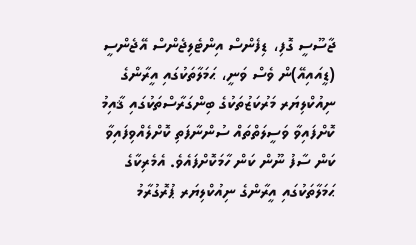ޖާސޫސީ ގޮފި، ޑިފެންސް އިންޓެލިޖެންސް އޭޖެންސީ (ޑީއައިއޭ)ން ވެސް ވަނީ، ޙަމަލާތަކުގައި އީރާންގެ ނިއުކްލިޔަރ މަރުކަޒުތަކުގެ ބިންގަރާސްތަކުގައި ޤާއިމު ކޮށްފައިވާ ވަސީލަތްތައް ސުންނާފަތި ކޮށްލެއްވިފައިވާ ކަން ސާފު ނޫން ކަން ހާމަކޮށްފައެވެ. އެމެރިކާގެ ޙަމަލާތަކުގައި އީރާންގެ ނިއުކްލިޔަރ ޕުރޮގުރާމު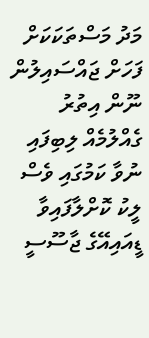މަދު މަސްތަކަކަށް ފަހަށް ޖައްސައިލުން ނޫން އިތުރު ގެއްލުމެއް ލިބިފައި ނުވާ ކަމުގައި ވެސް ލީކު ކޮށްލާފައިވާ ޑީއައިއޭގެ ޖާސޫސީ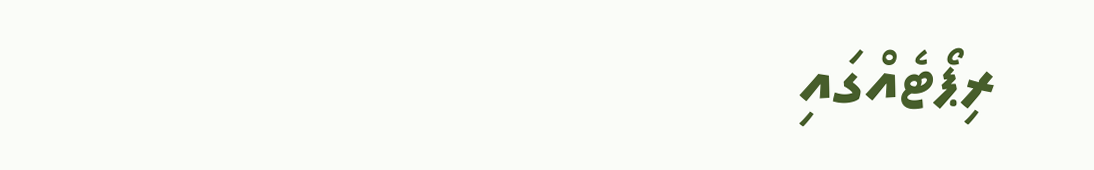ރިޕޯޓެއްގައި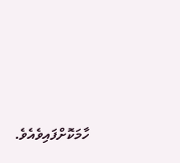ހާމަކޮށްފައިވެއެވެ.